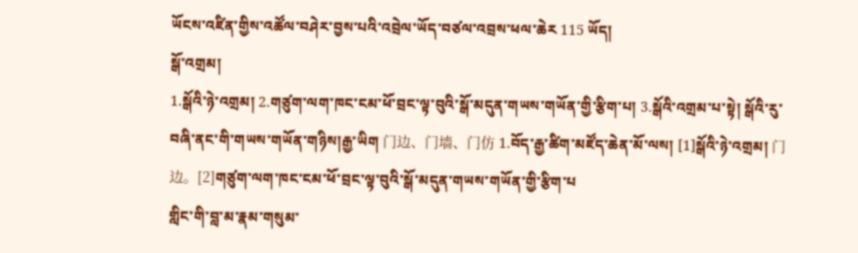ཡོངས་འཛིན་གྱིས་འཚོལ་བཤེར་བྱས་པའི་འབྲེལ་ཡོད་བཙལ་འབྲས་ཕལ་ཆེར 115 ཡོད།
སྒོ་འགྲམ།
1.སྒོའི་ཉེ་འགྲམ། 2.གཙུག་ལག་ཁང་ངམ་ཕོ་བྲང་ལྟ་བུའི་སྒོ་མདུན་གཡས་གཡོན་གྱི་རྩིག་པ། 3.སྒོའི་འགྲམ་པ་སྟེ། སྒོའི་རུ་བཞི་ནང་གི་གཡས་གཡོན་གཉིས།རྒྱ་ཡིག 门边、门墙、门仿 1.བོད་རྒྱ་ཚིག་མཛོད་ཆེན་མོ་ལས། [1]སྒོའི་ཉེ་འགྲམ། 门边。[2]གཙུག་ལག་ཁང་ངམ་ཕོ་བྲང་ལྟ་བུའི་སྒོ་མདུན་གཡས་གཡོན་གྱི་རྩིག་པ
གླིང་གི་བླ་མ་རྣམ་གསུམ་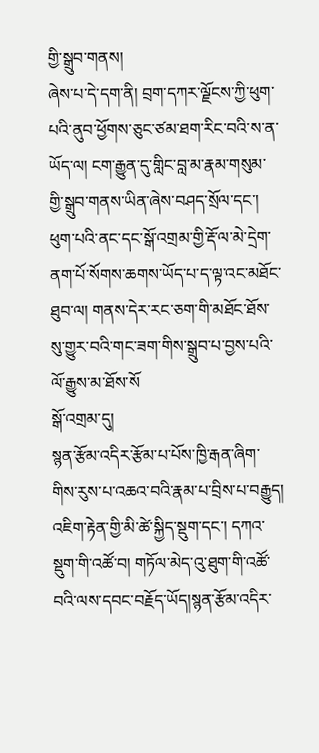གྱི་སྒྲུབ་གནས།
ཞེས་པ་དེ་དག་ནི། བྲག་དཀར་ལྗོངས་ཀྱི་ཕུག་པའི་ནུབ་ཕྱོགས་ཅུང་ཙམ་ཐག་རིང་བའི་ས་ན་ཡོད་ལ། ངག་རྒྱུན་དུ་གླིང་བླ་མ་རྣམ་གསུམ་གྱི་སྒྲུབ་གནས་ཡིན་ཞེས་བཤད་སྲོལ་དང་། ཕུག་པའི་ནང་དང་སྒོ་འགྲམ་གྱི་རྡོ་ལ་མེ་དྲེག་ནག་པོ་སོགས་ཆགས་ཡོད་པ་ད་ལྟ་འང་མཐོང་ཐུབ་ལ། གནས་དེར་རང་ཅག་གི་མཐོང་ཐོས་སུ་གྱུར་བའི་གང་ཟག་གིས་སྒྲུབ་པ་བྱས་པའི་ལོ་རྒྱུས་མ་ཐོས་སོ
སྒོ་འགྲམ་དུ།
སྙན་རྩོམ་འདིར་རྩོམ་པ་པོས་ཁྱི་རྒན་ཞིག་གིས་རུས་པ་འཆའ་བའི་རྣམ་པ་བྲིས་པ་བརྒྱུད། འཇིག་རྟེན་གྱི་མི་ཚེ་སྐྱིད་སྡུག་དང་། དཀའ་སྡུག་གི་འཚོ་བ། གཏོལ་མེད་འུ་ཐུག་གི་འཚོ་བའི་ལས་དབང་བརྗོད་ཡོད།སྙན་རྩོམ་འདིར་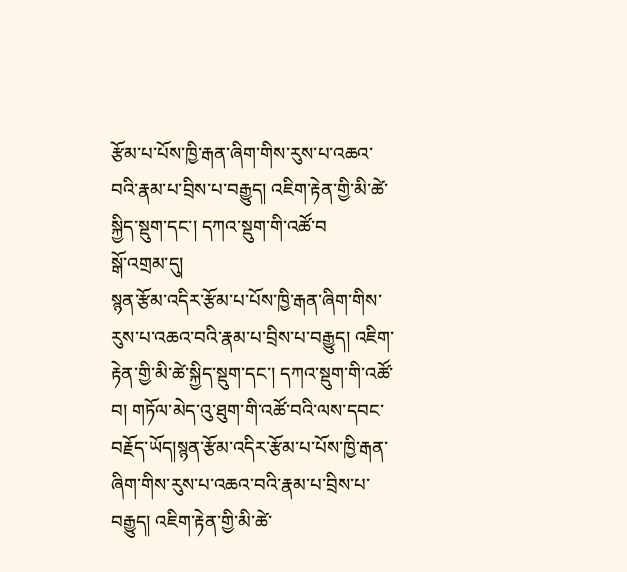རྩོམ་པ་པོས་ཁྱི་རྒན་ཞིག་གིས་རུས་པ་འཆའ་བའི་རྣམ་པ་བྲིས་པ་བརྒྱུད། འཇིག་རྟེན་གྱི་མི་ཚེ་སྐྱིད་སྡུག་དང་། དཀའ་སྡུག་གི་འཚོ་བ
སྒོ་འགྲམ་དུ།
སྙན་རྩོམ་འདིར་རྩོམ་པ་པོས་ཁྱི་རྒན་ཞིག་གིས་རུས་པ་འཆའ་བའི་རྣམ་པ་བྲིས་པ་བརྒྱུད། འཇིག་རྟེན་གྱི་མི་ཚེ་སྐྱིད་སྡུག་དང་། དཀའ་སྡུག་གི་འཚོ་བ། གཏོལ་མེད་འུ་ཐུག་གི་འཚོ་བའི་ལས་དབང་བརྗོད་ཡོད།སྙན་རྩོམ་འདིར་རྩོམ་པ་པོས་ཁྱི་རྒན་ཞིག་གིས་རུས་པ་འཆའ་བའི་རྣམ་པ་བྲིས་པ་བརྒྱུད། འཇིག་རྟེན་གྱི་མི་ཚེ་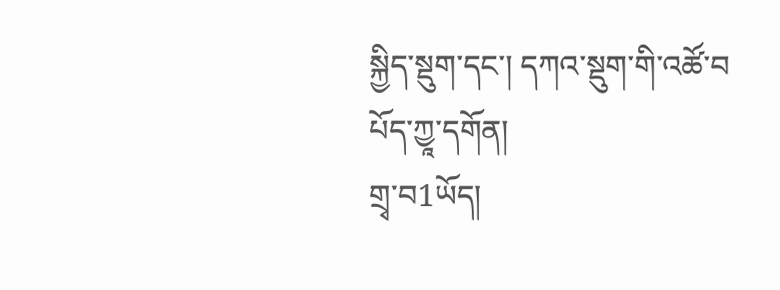སྐྱིད་སྡུག་དང་། དཀའ་སྡུག་གི་འཚོ་བ
པོད་ཀྱཱ་དགོན།
གྲྭ་བ1ཡོད།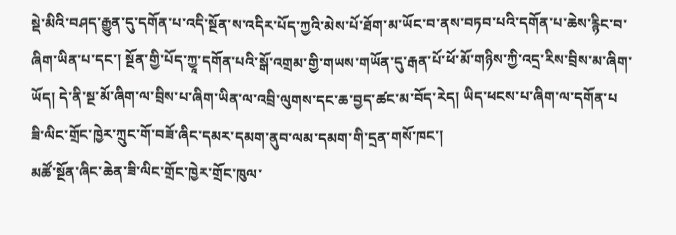སྡེ་མིའི་བཤད་རྒྱུན་དུ་དགོན་པ་འདི་སྔོན་ས་འདིར་པོད་ཀྱའི་མེས་པོ་ཐོག་མ་ཡོང་བ་ནས་བཏབ་པའི་དགོན་པ་ཆེས་རྙིང་བ་ཞིག་ཡིན་པ་དང་། སྔོན་གྱི་པོད་ཀྱཱ་དགོན་པའི་སྒོ་འགྲམ་གྱི་གཡས་གཡོན་དུ་རྒན་པོ་ཕོ་མོ་གཉིས་ཀྱི་འདྲ་རིས་བྲིས་མ་ཞིག་ཡོད། དེ་ནི་སྔ་མོ་ཞིག་ལ་བྲིས་པ་ཞིག་ཡིན་ལ་འབྲི་ལུགས་དང་ཆ་བྱད་ཚང་མ་བོད་རེད། ཡིད་ཕངས་པ་ཞིག་ལ་དགོན་པ
ཟི་ལིང་གྲོང་ཁྱེར་ཀྲུང་གོ་བཟོ་ཞིང་དམར་དམག་ནུབ་ལམ་དམག་གི་དྲན་གསོ་ཁང་།
མཚོ་སྔོན་ཞིང་ཆེན་ཟི་ལིང་གྲོང་ཁྱེར་གྲོང་ཁུལ་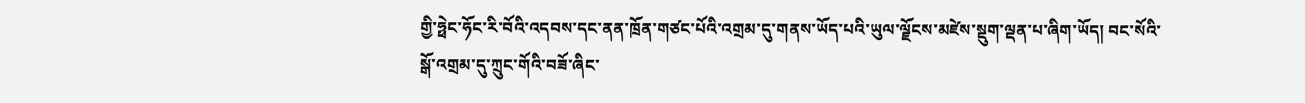གྱི་ཧྥེང་ཧོང་རི་བོའི་འདབས་དང་ནན་ཁྲོན་གཙང་པོའི་འགྲམ་དུ་གནས་ཡོད་པའི་ཡུལ་ལྗོངས་མཛེས་སྡུག་ལྡན་པ་ཞིག་ཡོད། བང་སོའི་སྒོ་འགྲམ་དུ་ཀྲུང་གོའི་བཟོ་ཞིང་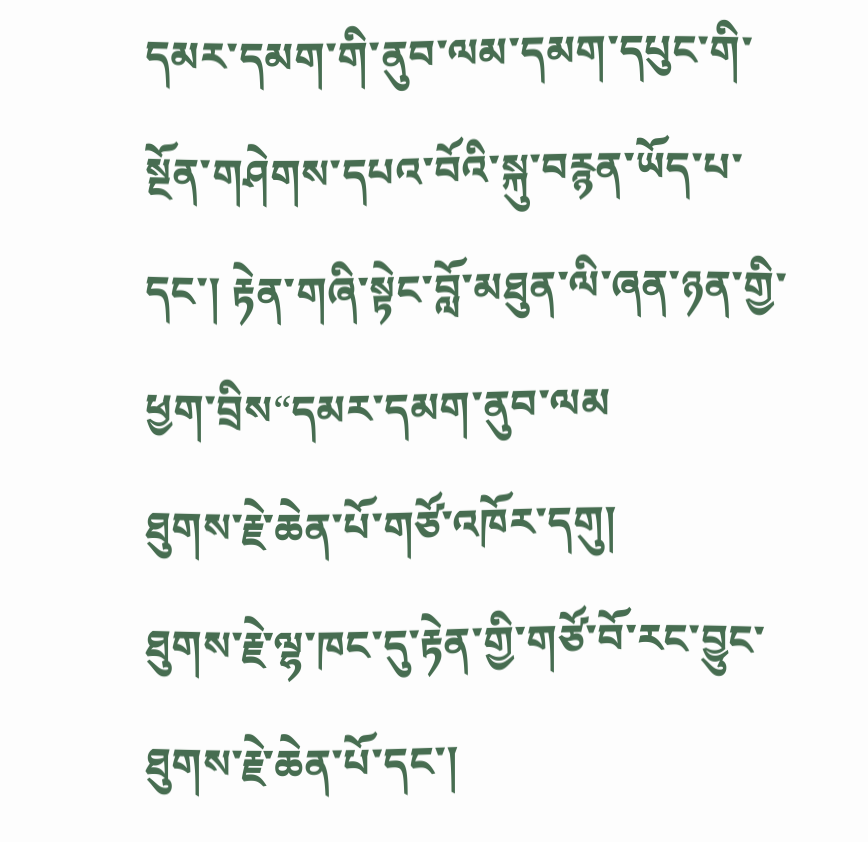དམར་དམག་གི་ནུབ་ལམ་དམག་དཔུང་གི་སྔོན་གཤེགས་དཔའ་བོའི་སྐུ་བརྙན་ཡོད་པ་དང་། རྟེན་གཞི་སྟེང་བློ་མཐུན་ལི་ཞན་ཉན་གྱི་ཕྱག་བྲིས“དམར་དམག་ནུབ་ལམ
ཐུགས་རྗེ་ཆེན་པོ་གཙོ་འཁོར་དགུ།
ཐུགས་རྗེ་ལྷ་ཁང་དུ་རྟེན་གྱི་གཙོ་བོ་རང་བྱུང་ཐུགས་རྗེ་ཆེན་པོ་དང་།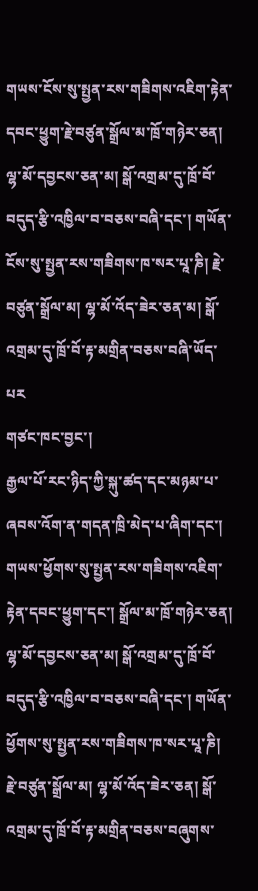གཡས་ངོས་སུ་སྤྱན་རས་གཟིགས་འཇིག་རྟེན་དབང་ཕྱུག་རྗེ་བཙུན་སྒྲོལ་མ་ཁྲོ་གཉེར་ཅན། ལྷ་མོ་དབྱངས་ཅན་མ། སྒོ་འགྲམ་དུ་ཁྲོ་བོ་བདུད་རྩི་འཁྱིལ་བ་བཅས་བཞི་དང་། གཡོན་ངོས་སུ་སྤྱན་རས་གཟིགས་ཁ་སར་པཱ་ཎི། རྗེ་བཙུན་སྒྲོལ་མ། ལྷ་མོ་འོད་ཟེར་ཅན་མ། སྒོ་འགྲམ་དུ་ཁྲོ་བོ་རྟ་མགྲིན་བཅས་བཞི་ཡོད་པར
གཙང་ཁང་བྱང་།
རྒྱལ་པོ་རང་ཉིད་ཀྱི་སྐུ་ཚད་དང་མཉམ་པ་ཞབས་འོག་ན་གདན་ཁྲི་མེད་པ་ཞིག་དང་། གཡས་ཕྱོགས་སུ་སྤྱན་རས་གཟིགས་འཇིག་རྟེན་དབང་ཕྱུག་དང་། སྒྲོལ་མ་ཁྲོ་གཉེར་ཅན། ལྷ་མོ་དབྱངས་ཅན་མ། སྒོ་འགྲམ་དུ་ཁྲོ་བོ་བདུད་རྩི་འཁྱིལ་བ་བཅས་བཞི་དང་། གཡོན་ཕྱོགས་སུ་སྤྱན་རས་གཟིགས་ཁ་སར་པཱ་ཎི། རྗེ་བཙུན་སྒྲོལ་མ། ལྷ་མོ་འོད་ཟེར་ཅན། སྒོ་འགྲམ་དུ་ཁྲོ་བོ་རྟ་མགྲིན་བཅས་བཞུགས་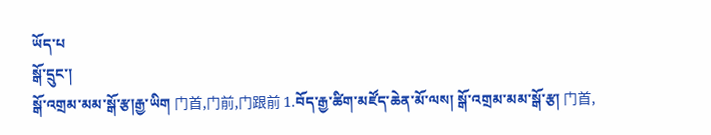ཡོད་པ
སྒོ་དྲུང་།
སྒོ་འགྲམ་མམ་སྒོ་རྩ།རྒྱ་ཡིག 门首,门前,门跟前 1.བོད་རྒྱ་ཚིག་མཛོད་ཆེན་མོ་ལས། སྒོ་འགྲམ་མམ་སྒོ་རྩ། 门首,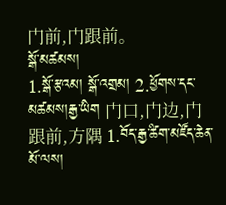门前,门跟前。
སྒོ་མཚམས།
1.སྒོ་རྩའམ། སྒོ་འགྲམ། 2.ཕྱོགས་དང་མཚམས།རྒྱ་ཡིག 门口,门边,门跟前,方隅 1.བོད་རྒྱ་ཚིག་མཛོད་ཆེན་མོ་ལས།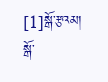[1]སྒོ་རྩའམ། སྒོ་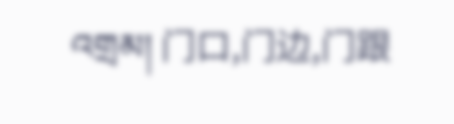འགྲམ། 门口,门边,门跟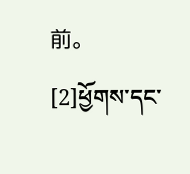前。[2]ཕྱོགས་དང་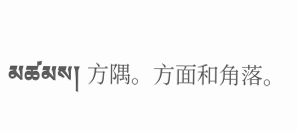མཚམས། 方隅。方面和角落。